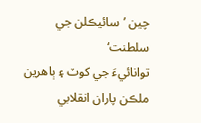چين ’سائيڪلن جي سلطنت‘
توانائيءَ جي کوٽ ۽ ٻاهرين ملڪن پاران انقلابي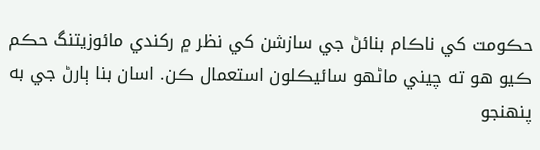حڪومت کي ناڪام بنائڻ جي سازشن کي نظر ۾ رکندي مائوزيتنگ حڪم ڪيو ھو ته چيني ماڻهو سائيڪلون استعمال ڪن. اسان بنا ٻارڻ جي به پنھنجو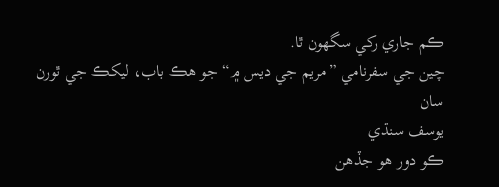ڪم جاري رکي سگهون ٿا.
چين جي سفرنامي ”مريم جي ديس ۾“ جو ھڪ باب، ليکڪ جي ٿورن سان
يوسف سنڌي
ڪو دور هو جڏهن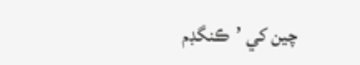چين کي ’ڪنگڊم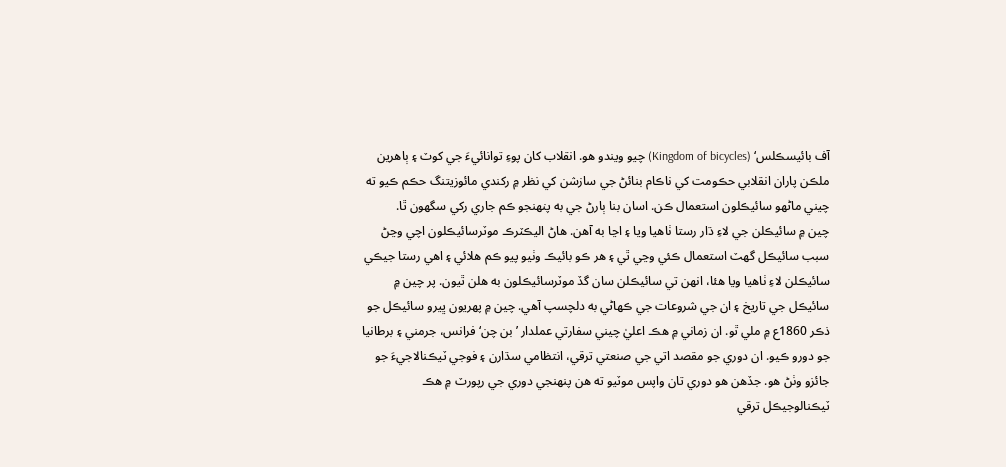آف بائيسڪلس‘ (Kingdom of bicycles) چيو ويندو هو. انقلاب کان پوءِ توانائيءَ جي کوٽ ۽ ٻاهرين ملڪن پاران انقلابي حڪومت کي ناڪام بنائڻ جي سازشن کي نظر ۾ رکندي مائوزيتنگ حڪم ڪيو ته چيني ماڻهو سائيڪلون استعمال ڪن. اسان بنا ٻارڻ جي به پنھنجو ڪم جاري رکي سگهون ٿا.
چين ۾ سائيڪلن جي لاءِ ڌار رستا ٺاهيا ويا ۽ اڃا به آهن. هاڻ اليڪٽرڪ موٽرسائيڪلون اچي وڃڻ سبب سائيڪل گهٽ استعمال ڪئي وڃي ٿي ۽ هر ڪو بائيڪ وٺيو پيو ڪم هلائي ۽ اهي رستا جيڪي سائيڪلن لاءِ ٺاهيا ويا هئا، انهن تي سائيڪلن سان گڏ موٽرسائيڪلون به هلن ٿيون. پر چين ۾ سائيڪل جي تاريخ ۽ ان جي شروعات جي ڪھاڻي به دلچسپ آهي. چين ۾ پھريون ڀيرو سائيڪل جو ذڪر 1860ع ۾ ملي ٿو. ان زماني ۾ هڪ اعليٰ چيني سفارتي عملدار ’بن چن‘ فرانس، جرمني ۽ برطانيا جو دورو ڪيو. ان دوري جو مقصد اتي جي صنعتي ترقي، انتظامي سڌارن ۽ فوجي ٽيڪنالاجيءَ جو جائزو وٺڻ هو. جڏهن هو دوري تان واپس موٽيو ته هن پنھنجي دوري جي رپورٽ ۾ هڪ ٽيڪنالوجيڪل ترقي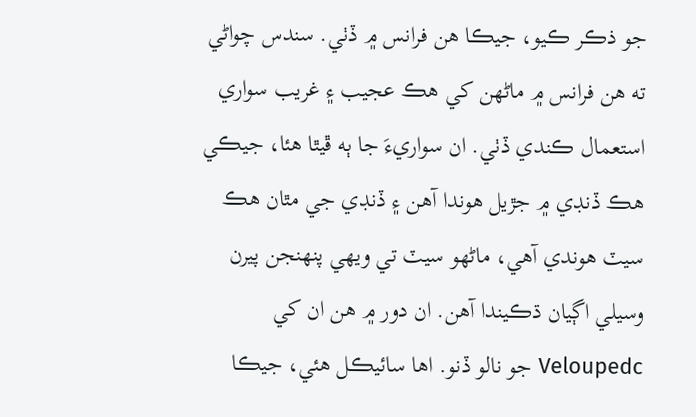جو ذڪر ڪيو، جيڪا هن فرانس ۾ ڏٺي. سندس چواڻي ته هن فرانس ۾ ماڻهن کي هڪ عجيب ۽ غريب سواري استعمال ڪندي ڏٺي. ان سواريءَ جا ٻه ڦيٿا هئا، جيڪي هڪ ڏنڊي ۾ جڙيل هوندا آهن ۽ ڏنڊي جي مٿان هڪ سيٽ هوندي آهي، ماڻهو سيٽ تي ويھي پنھنجن پيرن وسيلي اڳيان ڌڪيندا آهن. ان دور ۾ هن ان کي Veloupedc جو نالو ڏنو. اها سائيڪل هئي، جيڪا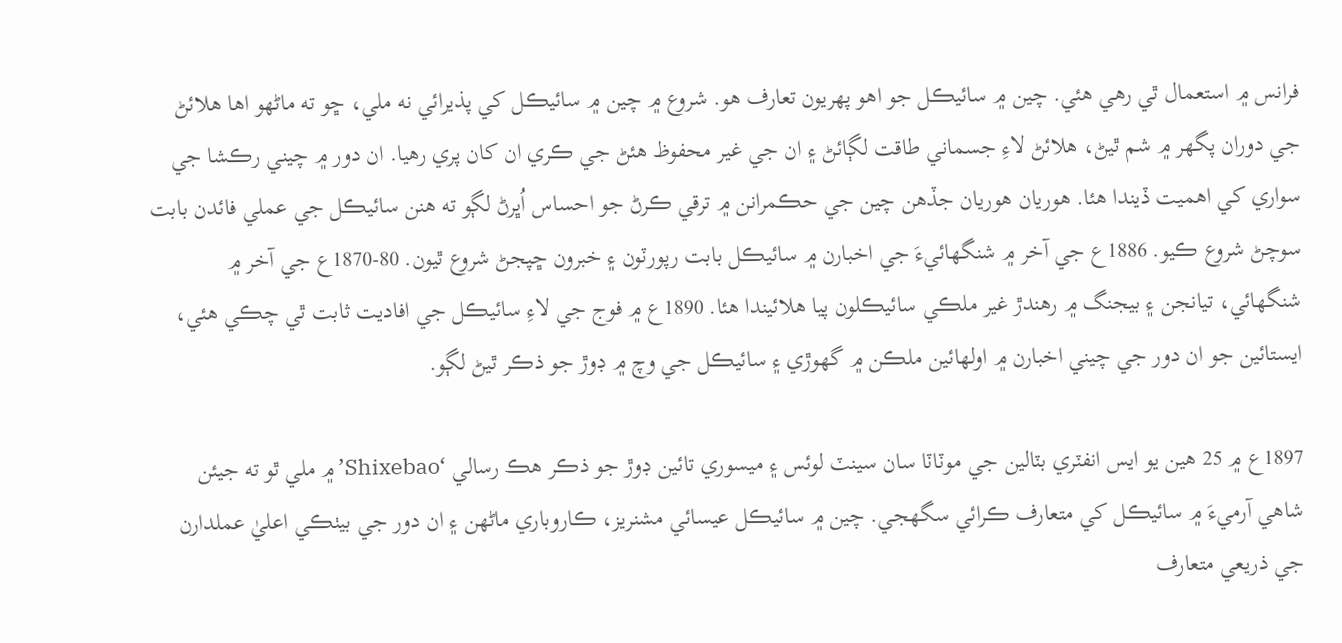فرانس ۾ استعمال ٿي رهي هئي. چين ۾ سائيڪل جو اهو پھريون تعارف هو. شروع ۾ چين ۾ سائيڪل کي پذيرائي نه ملي، ڇو ته ماڻهو اها هلائڻ جي دوران پگهر ۾ شم ٿيڻ، هلائڻ لاءِ جسماني طاقت لڳائڻ ۽ ان جي غير محفوظ هئڻ جي ڪري ان کان پري رهيا. ان دور ۾ چيني رڪشا جي سواري کي اهميت ڏيندا هئا. هوريان هوريان جڏهن چين جي حڪمرانن ۾ ترقي ڪرڻ جو احساس اُڀرڻ لڳو ته هنن سائيڪل جي عملي فائدن بابت سوچڻ شروع ڪيو. 1886ع جي آخر ۾ شنگهائيءَ جي اخبارن ۾ سائيڪل بابت رپورٽون ۽ خبرون ڇپجڻ شروع ٿيون. 80-1870ع جي آخر ۾ شنگهائي، تيانجن ۽ بيجنگ ۾ رهندڙ غير ملڪي سائيڪلون پيا هلائيندا هئا. 1890ع ۾ فوج جي لاءِ سائيڪل جي افاديت ثابت ٿي چڪي هئي، ايستائين جو ان دور جي چيني اخبارن ۾ اولھائين ملڪن ۾ گهوڙي ۽ سائيڪل جي وچ ۾ ڊوڙ جو ذڪر ٿيڻ لڳو.

1897ع ۾ 25 هين يو ايس انفٽري بٽالين جي موٽاٽا سان سينٽ لوئس ۽ ميسوري تائين ڊوڙ جو ذڪر هڪ رسالي ‘Shixebao’ ۾ ملي ٿو ته جيئن شاهي آرميءَ ۾ سائيڪل کي متعارف ڪرائي سگهجي. چين ۾ سائيڪل عيسائي مشنريز، ڪاروباري ماڻهن ۽ ان دور جي بيٺڪي اعليٰ عملدارن جي ذريعي متعارف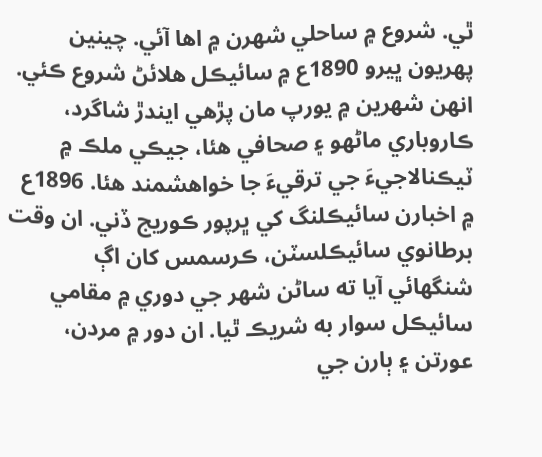ٿي. شروع ۾ ساحلي شھرن ۾ اها آئي. چينين پھريون ڀيرو 1890ع ۾ سائيڪل هلائڻ شروع ڪئي. انهن شھرين ۾ يورپ مان پڙهي ايندڙ شاگرد، ڪاروباري ماڻهو ۽ صحافي هئا، جيڪي ملڪ ۾ ٽيڪنالاجيءَ جي ترقيءَ جا خواهشمند هئا. 1896ع ۾ اخبارن سائيڪلنگ کي ڀرپور ڪوريج ڏني. ان وقت برطانوي سائيڪلسٽن، ڪرسمس کان اڳ شنگهائي آيا ته ساڻن شھر جي دوري ۾ مقامي سائيڪل سوار به شريڪ ٿيا. ان دور ۾ مردن، عورتن ۽ ٻارن جي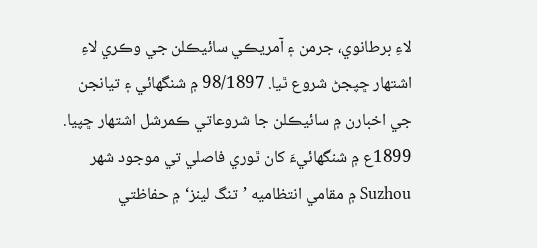لاءِ برطانوي، جرمن ۽ آمريڪي سائيڪلن جي وڪري لاءِ اشتھار ڇپجڻ شروع ٿيا. 98/1897 ۾ شنگهائي ۽ تيانجن جي اخبارن ۾ سائيڪلن جا شروعاتي ڪمرشل اشتھار ڇپيا. 1899ع ۾ شنگهائيءَ کان ٿوري فاصلي تي موجود شھر Suzhou ۾ مقامي انتظاميه ’تنگ لينز‘ ۾ حفاظتي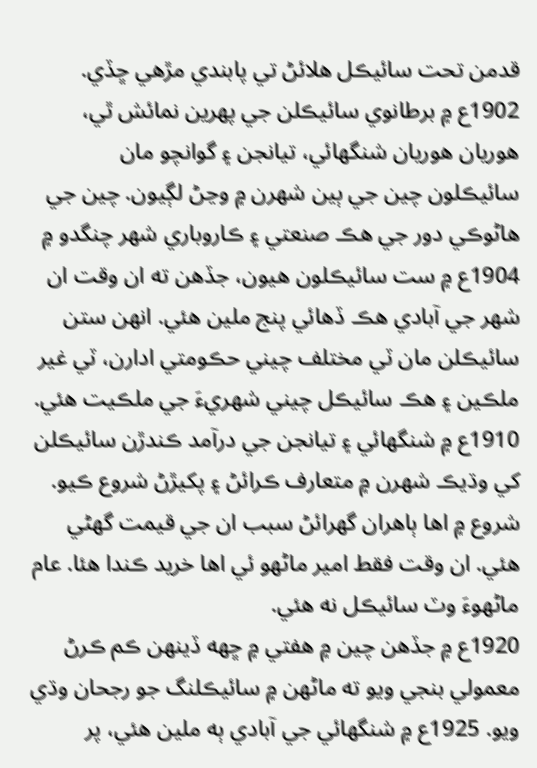قدمن تحت سائيڪل هلائڻ تي پابندي مڙهي ڇڏي. 1902ع ۾ برطانوي سائيڪلن جي پھرين نمائش ٿي، هوريان هوريان شنگهائي، تيانجن ۽ گوانچو مان سائيڪلون چين جي ٻين شھرن ۾ وڃڻ لڳيون. چين جي هاڻوڪي دور جي هڪ صنعتي ۽ ڪاروباري شھر چنگدو ۾ 1904ع ۾ ست سائيڪلون هيون، جڏهن ته ان وقت ان شھر جي آبادي هڪ ڏهائي پنج ملين هئي. انهن ستن سائيڪلن مان ٽي مختلف چيني حڪومتي ادارن، ٽي غير ملڪين ۽ هڪ سائيڪل چيني شھريءَ جي ملڪيت هئي. 1910ع ۾ شنگهائي ۽ تيانجن جي درآمد ڪندڙن سائيڪلن کي وڌيڪ شھرن ۾ متعارف ڪرائڻ ۽ پکيڙڻ شروع ڪيو. شروع ۾ اها ٻاهران گهرائڻ سبب ان جي قيمت گهڻي هئي. ان وقت فقط امير ماڻهو ئي اها خريد ڪندا هئا. عام ماڻهوءَ وٽ سائيڪل نه هئي.
1920ع ۾ جڏهن چين ۾ هفتي ۾ ڇھه ڏينھن ڪم ڪرڻ معمولي بنجي ويو ته ماڻهن ۾ سائيڪلنگ جو رجحان وڌي ويو. 1925ع ۾ شنگهائي جي آبادي ٻه ملين هئي، پر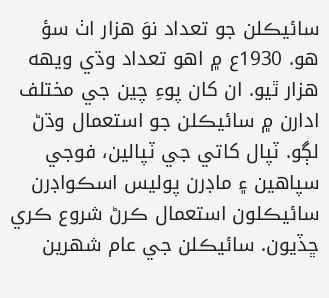سائيڪلن جو تعداد نوَ هزار اٺ سؤ هو. 1930ع ۾ اهو تعداد وڌي ويھه هزار ٿيو. ان کان پوءِ چين جي مختلف ادارن ۾ سائيڪلن جو استعمال وڌڻ لڳو. ٽپال کاتي جي ٽپالين، فوجي سپاهين ۽ ماڊرن پوليس اسڪواڊرن سائيڪلون استعمال ڪرڻ شروع ڪري ڇڏيون. سائيڪلن جي عام شھرين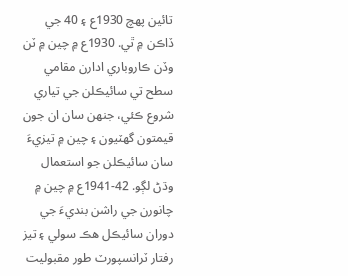تائين پھچ 1930ع ۽ 40 جي ڏاڪن ۾ ٿي. 1930ع ۾ چين ۾ ٽن وڏن ڪاروباري ادارن مقامي سطح تي سائيڪلن جي تياري شروع ڪئي، جنھن سان ان جون قيمتون گهٽيون ۽ چين ۾ تيزيءَ سان سائيڪلن جو استعمال وڌڻ لڳو. 42-1941ع ۾ چين ۾ چانورن جي راشن بنديءَ جي دوران سائيڪل هڪ سولي ۽ تيز رفتار ٽرانسپورٽ طور مقبوليت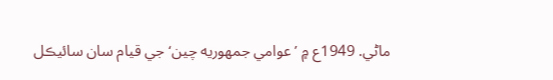ماڻي. 1949ع ۾ ’عوامي جمھوريه چين‘ جي قيام سان سائيڪل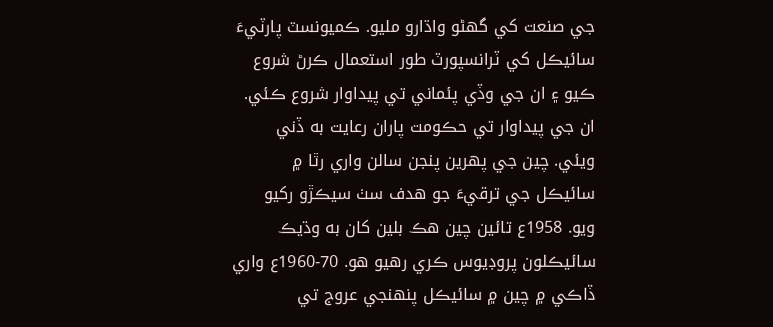جي صنعت کي گهڻو واڌارو مليو. ڪميونسٽ پارٽيءَ سائيڪل کي ٽرانسپورٽ طور استعمال ڪرڻ شروع ڪيو ۽ ان جي وڏي پئماني تي پيداوار شروع ڪئي. ان جي پيداوار تي حڪومت پاران رعايت به ڏني ويئي. چين جي پھرين پنجن سالن واري رٿا ۾ سائيڪل جي ترقيءَ جو هدف سٺ سيڪڙو رکيو ويو. 1958ع تائين چين هڪ بلين کان به وڌيڪ سائيڪلون پروڊيوس ڪري رهيو هو. 70-1960ع واري ڏاڪي ۾ چين ۾ سائيڪل پنھنجي عروج تي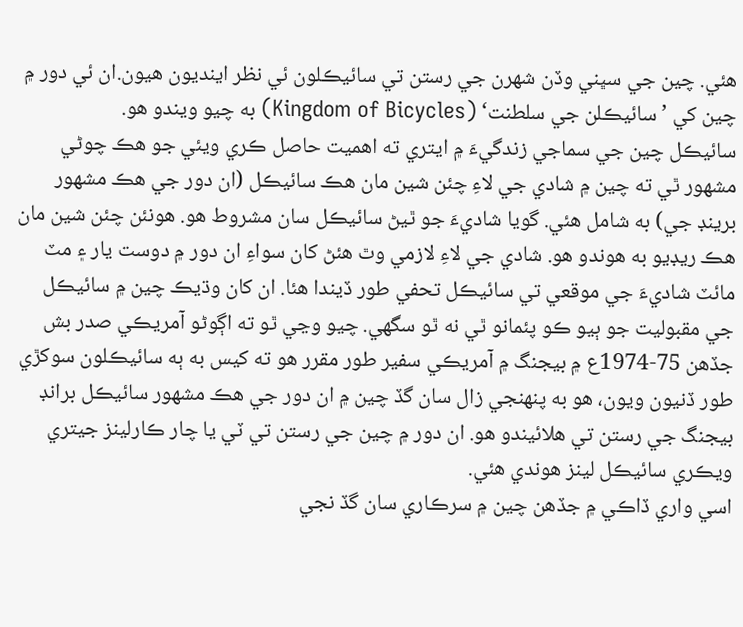هئي. چين جي سڀني وڏن شھرن جي رستن تي سائيڪلون ئي نظر اينديون هيون.ان ئي دور ۾ چين کي ’سائيڪلن جي سلطنت‘ (Kingdom of Bicycles) به چيو ويندو هو.
سائيڪل چين جي سماجي زندگيءَ ۾ ايتري ته اهميت حاصل ڪري ويئي جو هڪ چوڻي مشھور ٿي ته چين ۾ شادي جي لاءِ چئن شين مان هڪ سائيڪل (ان دور جي هڪ مشھور برينڊ جي) به شامل هئي. گويا شاديءَ جو ٿيڻ سائيڪل سان مشروط هو. هونئن چئن شين مان هڪ ريڊيو به هوندو هو. شادي جي لاءِ لازمي وٿ هئڻ کان سواءِ ان دور ۾ دوست يار ۽ مٽ مائٽ شاديءَ جي موقعي تي سائيڪل تحفي طور ڏيندا هئا. ان کان وڌيڪ چين ۾ سائيڪل جي مقبوليت جو ٻيو ڪو پئمانو ٿي نه ٿو سگهي. چيو وڃي ٿو ته اڳوڻو آمريڪي صدر بش جڏهن 75-1974ع ۾ بيجنگ ۾ آمريڪي سفير طور مقرر هو ته کيس به ٻه سائيڪلون سوکڙي طور ڏنيون ويون، هو به پنھنجي زال سان گڏ چين ۾ ان دور جي هڪ مشھور سائيڪل برانڊ بيجنگ جي رستن تي هلائيندو هو. ان دور ۾ چين جي رستن تي ٽي يا چار ڪارلينز جيتري ويڪري سائيڪل لينز هوندي هئي.
اسي واري ڏاڪي ۾ جڏهن چين ۾ سرڪاري سان گڏ نجي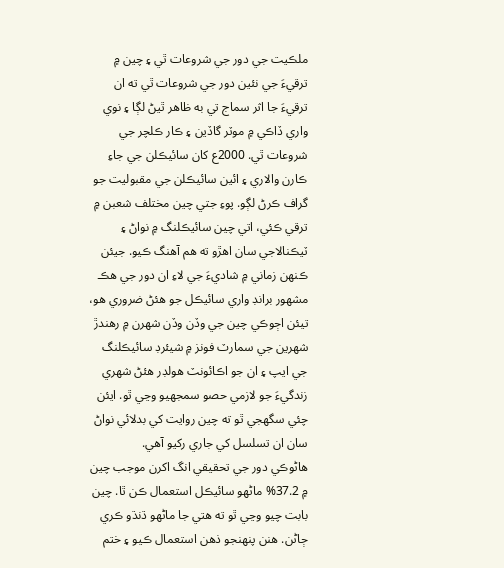ملڪيت جي دور جي شروعات ٿي ۽ چين ۾ ترقيءَ جي نئين دور جي شروعات ٿي ته ان ترقيءَ جا اثر سماج تي به ظاهر ٿيڻ لڳا ۽ نوي واري ڏاڪي ۾ موٽر گاڏين ۽ ڪار ڪلچر جي شروعات ٿي. 2000ع کان سائيڪلن جي جاءِ ڪارن والاري ۽ ائين سائيڪلن جي مقبوليت جو گراف ڪرڻ لڳو. پوءِ جتي چين مختلف شعبن ۾ ترقي ڪئي، اتي چين سائيڪلنگ ۾ نواڻ ۽ ٽيڪنالاجي سان اهڙو ته هم آهنگ ڪيو. جيئن ڪنھن زماني ۾ شاديءَ جي لاءِ ان دور جي هڪ مشھور برانڊ واري سائيڪل جو هئڻ ضروري هو، تيئن اڄوڪي چين جي وڏن وڏن شھرن ۾ رهندڙ شھرين جي سمارٽ فونز ۾ شيئرڊ سائيڪلنگ جي ايپ ۽ ان جو اڪائونٽ هولڊر هئڻ شھري زندگيءَ جو لازمي حصو سمجهيو وڃي ٿو. ايئن چئي سگهجي ٿو ته چين روايت کي بدلائي نواڻ سان ان تسلسل کي جاري رکيو آهي.
هاڻوڪي دور جي تحقيقي انگ اکرن موجب چين ۾ 37.2% ماڻهو سائيڪل استعمال ڪن ٿا. چين بابت چيو وڃي ٿو ته هتي جا ماڻهو ڌنڌو ڪري ڄاڻن. هنن پنھنجو ذهن استعمال ڪيو ۽ ختم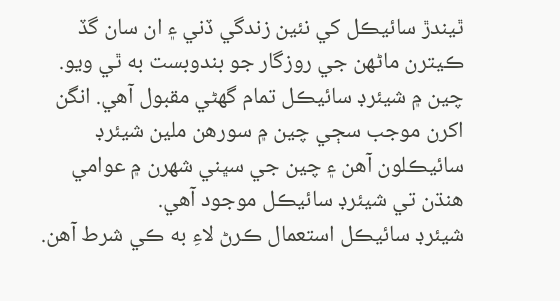ٿيندڙ سائيڪل کي نئين زندگي ڏني ۽ ان سان گڏ ڪيترن ماڻهن جي روزگار جو بندوبست به ٿي ويو. چين ۾ شيئرڊ سائيڪل تمام گهڻي مقبول آهي. انگن اکرن موجب سڄي چين ۾ سورهن ملين شيئرڊ سائيڪلون آهن ۽ چين جي سڀني شھرن ۾ عوامي هنڌن تي شيئرڊ سائيڪل موجود آهي.
شيئرڊ سائيڪل استعمال ڪرڻ لاءِ به ڪي شرط آهن.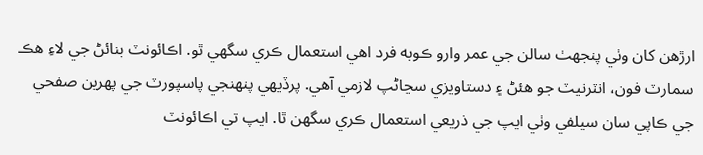ارڙهن کان وٺي پنجھٺ سالن جي عمر وارو ڪوبه فرد اهي استعمال ڪري سگهي ٿو. اڪائونٽ بنائڻ جي لاءِ هڪ سمارٽ فون، انٽرنيٽ جو هئڻ ۽ دستاويزي سڃاڻپ لازمي آهي. پرڏيھي پنھنجي پاسپورٽ جي پھرين صفحي جي ڪاپي سان سيلفي وٺي ايپ جي ذريعي استعمال ڪري سگهن ٿا. ايپ تي اڪائونٽ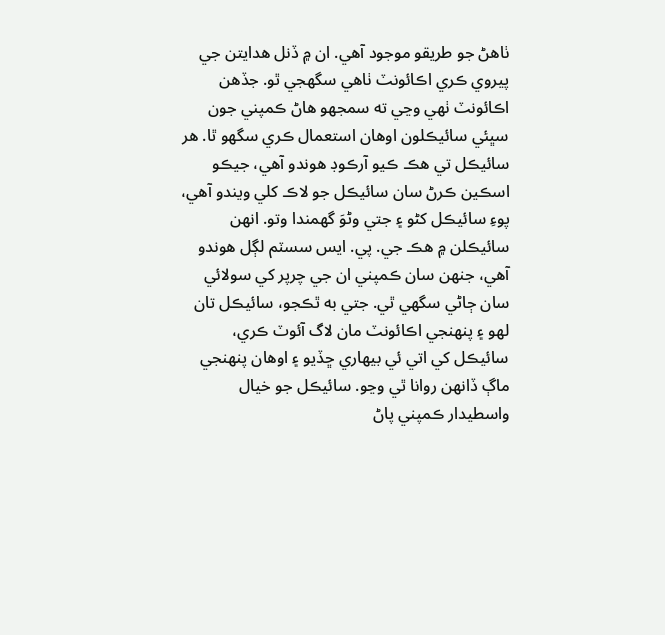ٺاهڻ جو طريقو موجود آهي. ان ۾ ڏنل هدايتن جي پيروي ڪري اڪائونٽ ٺاهي سگهجي ٿو. جڏهن اڪائونٽ ٺھي وڃي ته سمجهو هاڻ ڪمپني جون سڀئي سائيڪلون اوهان استعمال ڪري سگهو ٿا. هر سائيڪل تي هڪ ڪيو آرڪوڊ هوندو آهي، جيڪو اسڪين ڪرڻ سان سائيڪل جو لاڪ کلي ويندو آهي، پوءِ سائيڪل کڻو ۽ جتي وڻوَ گهمندا وتو. انهن سائيڪلن ۾ هڪ جي. پي. ايس سسٽم لڳل هوندو آهي، جنھن سان ڪمپني ان جي چرپر کي سولائي سان ڄاڻي سگهي ٿي. جتي به ٿڪجو، سائيڪل تان لھو ۽ پنھنجي اڪائونٽ مان لاگ آئوٽ ڪري، سائيڪل کي اتي ئي بيھاري ڇڏيو ۽ اوهان پنھنجي ماڳ ڏانھن روانا ٿي وڃو. سائيڪل جو خيال واسطيدار ڪمپني پاڻ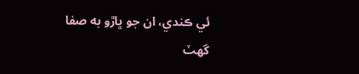ئي ڪندي، ان جو ڀاڙو به صفا گهٽ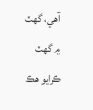آهي، گهٽ ۾ گهٽ ڪرايو هڪ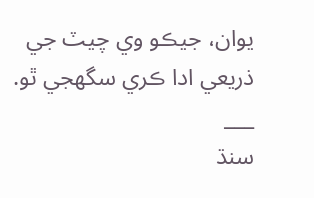يوان، جيڪو وي چيٽ جي ذريعي ادا ڪري سگهجي ٿو.
___
سنڌ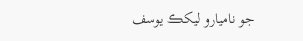جو ناميارو ليکڪ يوسف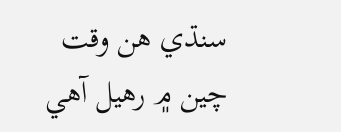سنڌي ھن وقت چين ۾ رھيل آھي